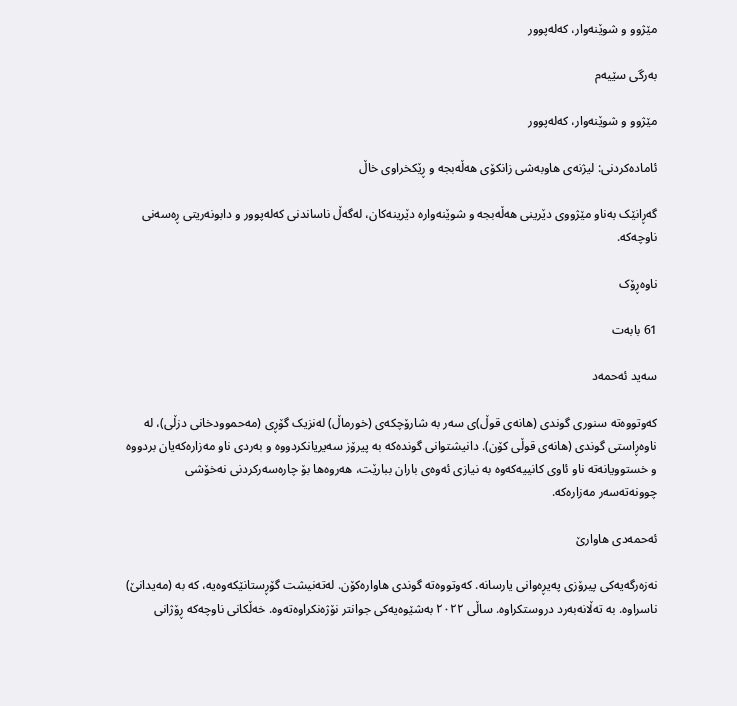مێژوو و شوێنەوار، کەلەپوور

بەرگی سێیەم

مێژوو و شوێنەوار، کەلەپوور

ئامادەکردنی: لیژنه‌ی هاوبه‌شی زانكۆی هه‌ڵه‌بجه‌ و ڕێكخراوی خاڵ

گەڕانێک بەناو مێژووی دێرینی هەڵەبجە و شوێنەوارە دێرینەکان، لەگەڵ ناساندنی کەلەپوور و دابونەریتی ڕەسەنی ناوچەکە.

ناوەڕۆک

61 بابەت

سەید ئەحمەد

کەوتووەتە سنورى گوندی (هانەی قوڵ)ى سەر بە شارۆچکەی (خورماڵ) لەنزیک گۆڕی (مەحموودخانی دزڵی)، لە ناوەڕاستى گوندى (هانەى قوڵى کۆن). دانیشتوانی گوندەکە بە پیرۆز سەیریانکردووە و بەردی ناو مەزارەکەیان بردووە و خستوویانەتە ناو ئاوى کانییەکەوە بە نیازی ئەوەی باران ببارێت، هەروەها بۆ چارەسەرکردنى نەخۆشی چوونەتەسەر مەزارەکە.

ئەحمەدی هاوارێ

نەزەرگەیەکی پیرۆزی پەیڕەوانی یارسانە. کەوتووەتە گوندی هاوارەکۆن. لەتەنیشت گۆڕستانێکەوەیە، کە بە (مەیدانێ) ناسراوە. بە تەڵانەبەرد دروستکراوە. ساڵی ٢٠٢٢ بەشێوەیەکی جوانتر نۆژەنکراوەتەوە. خەڵکانی ناوچەکە ڕۆژانی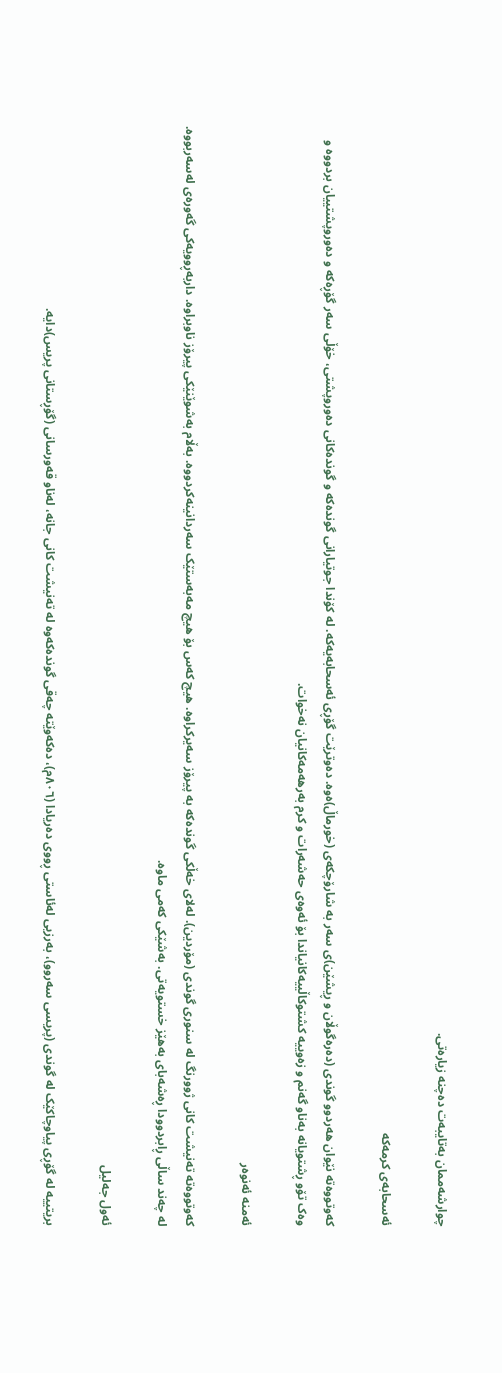چوارشەممان بەتایبەت دەچنە زیارەتی.

ئەسحابەی کرمەکە

کەوتووەتە ‌نێوان هەردوو گوندی (دەرەگوڵان و ڕیشێن)ی سەر بە شارۆچکەی (خورماڵ)ەوە. دەوترێت گۆڕی ئەسحابەیەکە. لە کۆندا جوتیارانی گوندەکە و گوندەکانی دەوروپشتی، خۆڵی سەر گۆڕەکه و دەوروپشتییان بردووە و وەک تۆو ڕشتویانە بەناو گەنم و زەوییە کشتوکاڵییەکانیاندا بۆ ئەوەی حەشەرات و کرم بەرهەمەکانیان نەخوات.

ئەمنە ئەنوەر

کەوتووەتە تەنیشت کانی ژوورنگ لە سنوری گوندی (مۆردین). لەلای خەڵکی گوندەکە بە پیرۆز سەیرکراوە. هیچ کەس بۆ هیچ مەبەستێک سەردانینەکردووە. بەڵام بەشوێنێکی پیرۆز ناوبراوە. داربەڕوویەکی گەورەی لەسەربووە. لە چەند ساڵی ڕابردوودا ڕەشەبای بەهێز خستویەتی. بەشێکی کەمی ماوە.

ئەول جەلیل

بریتییە لە گۆڕی پیاوچاکێک لە گوندی (پریسی سەروو)، بەرزیی لەئاستی ڕووی دەریادا (٨٠٦م)، دەکەوێتە چەقی گوندەکەوە لە تەنیشت کانی جانە، لەناو قەورسانی (گۆڕستانی پریس)دایە.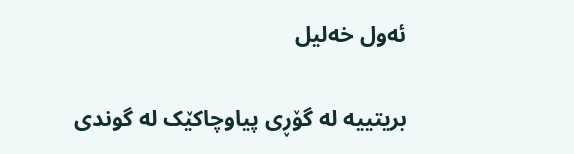ئەول خەلیل

بریتییە لە گۆڕی پیاوچاکێک لە گوندی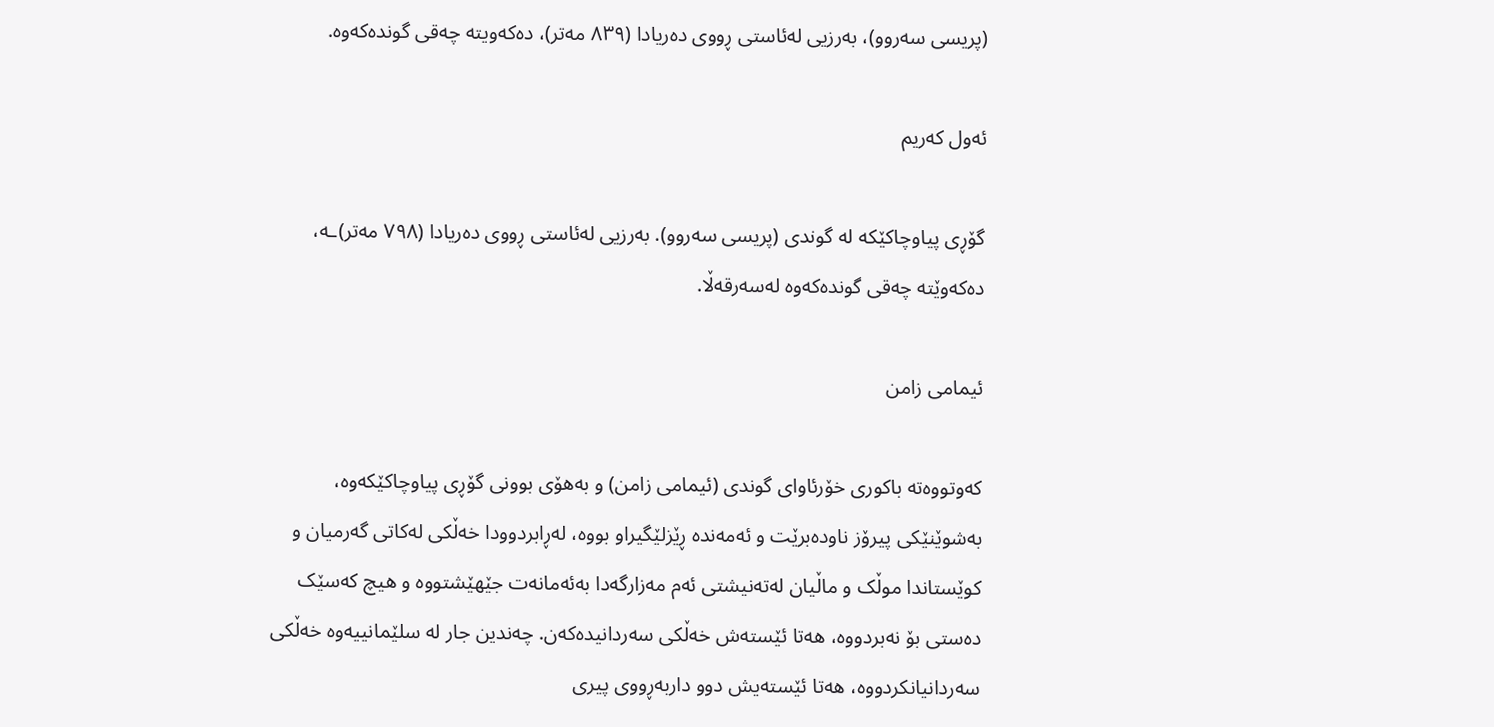(پریسی سەروو)، بەرزیی لەئاستی ڕووی دەریادا (٨٣٩ مەتر)، دەکەویتە چەقی گوندەکەوە.

ئەول کەریم

گۆڕی پیاوچاکێکە لە گوندی (پریسی سەروو). بەرزیی لەئاستی ڕووی دەریادا (٧٩٨ مەتر)ـە، دەکەوێتە چەقی گوندەکەوە لەسەرقەڵا.

ئيمامى زامن

کەوتووەتە‌ باکورى خۆرئاواى گوندى (ئيمامى زامن) و بەهۆى بوونى گۆڕى پياوچاکێکەوه،‌ بەشوێنێکى پيرۆز ناودەبرێت و ئەمەندە ڕێزلێگيراو بووە، لەڕابردوودا خەڵکى لەکاتى گەرميان و کوێستاندا موڵک و ماڵيان لەتەنيشتى ئەم مەزارگەدا بەئەمانەت ‌جێهێشتووە و هيچ کەسێک دەستى بۆ نەبردووە، هەتا ئێستەش خەڵکى سەردانیدەکەن. چەندين جار لە سلێمانیيەوە خەڵکى سەردانيانکردووە، هەتا ئێستەيش دوو داربەڕووى پيرى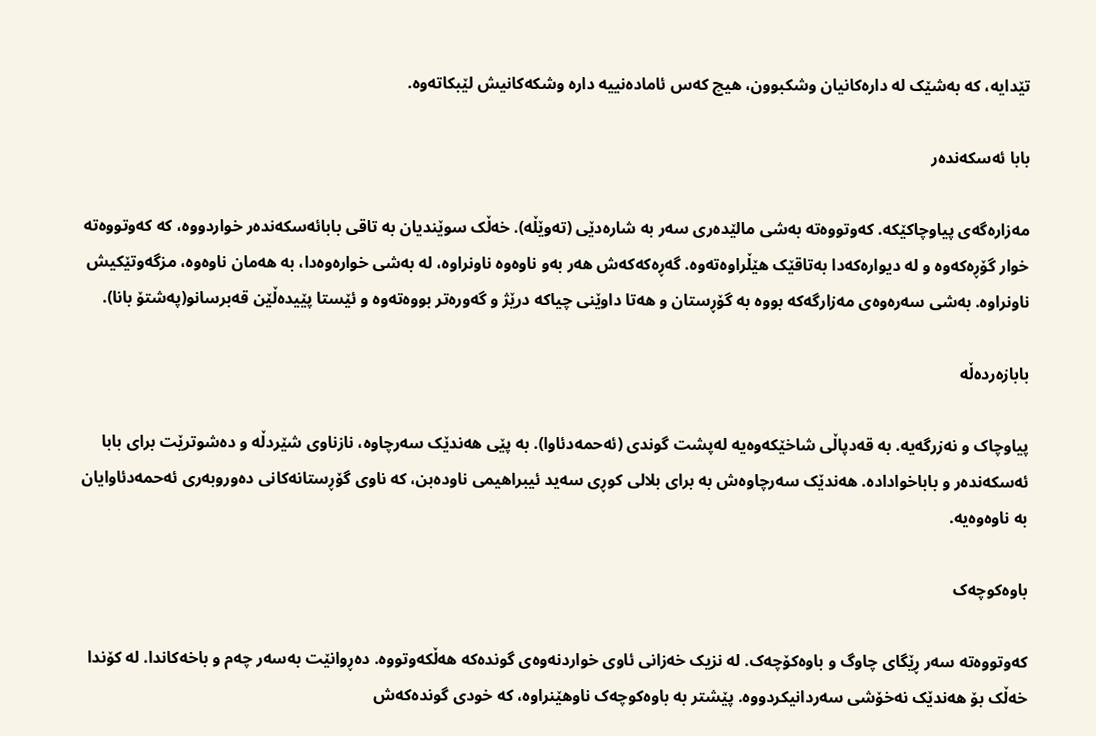تێدايه،‌ کە بەشێک لە دارەکانيان وشکبوون، هيچ کەس ئامادەنيیە دارە وشکەکانيش لێبکاتەوە.

بابا ئەسکەندەر

مەزارەگەی پیاوچاکێکە. کەوتووەتە بەشی مالێدەری سەر بە شارەدێی (تەوێڵە). خەڵک سوێندیان بە تاقی بابائەسکەندەر خواردووه،‌ کە کەوتووەتە خوار گۆڕەکەوە و لە دیوارەکەدا بەتاقێک هێڵراوەتەوە. گەڕەکەکەش هەر بەو ناوەوە ناونراوە، لە بەشی خوارەوەدا، بە هەمان ناوەوه،‌ مزگەوتێکیش ناونراوە. بەشی سەرەوەی مەزارگەکە بووە بە گۆڕستان و هەتا داوێنی چیاکە درێژ و گەورەتر بووەتەوە و ئێستا پێیدەڵێن قەبرسانو(پەشتۆ بانا).

بابازەردەڵە

پیاوچاک و نەزرگەیە. بە قەدپاڵی شاخێکەوەیە لەپشت گوندی (ئەحمەدئاوا). بە پێی هەندێک سەرچاوە، نازناوی شێردڵە و دەشوترێت برای بابا ئەسکەندەر و باباخوادادە. هەندێک سەرچاوەش بە برای بلالی کوڕی سەید ئیبراهیمی ناودەبن، کە ناوی گۆڕستانەکانی دەوروبەری ئەحمەدئاوایان بە ناوەوەیە.

باوەکوچەک

کەوتووەتە سەر ڕێگای چاوگ و باوەکۆچەک. لە نزیک خەزانی ئاوی خواردنەوەی گوندەکە هەڵکەوتووە. دەڕوانێت بەسەر چەم و باخەکاندا. لە کۆندا خەڵک بۆ هەندێک نەخۆشی سەردانیکردووە. پێشتر بە باوەکوچەک ناوهێنراوە، کە خودی گوندەکەش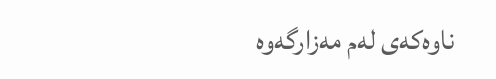ناوەکەی لەم مەزارگەوە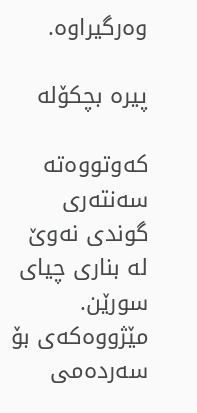وەرگیراوە.

پیرە بچکۆلە

کەوتووەتە سەنتەری گوندی نەوێ لە بناری چیای سورێن. مێژووەکەی بۆ سەردەمی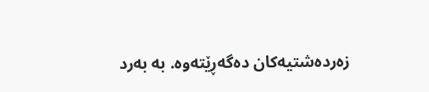زەردەشتیەکان دەگەڕێتەوە. بە بەرد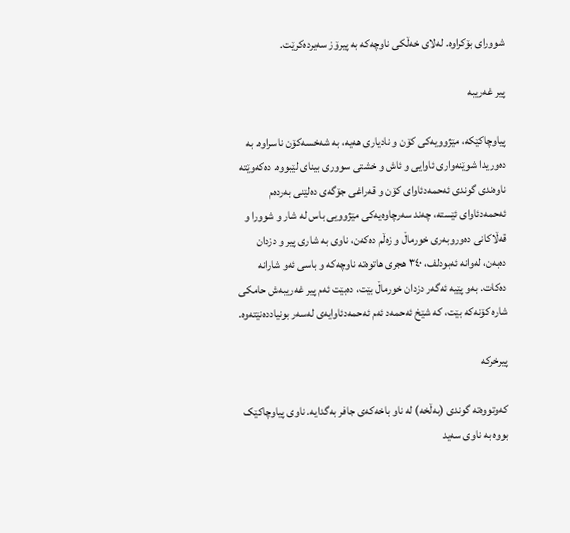شوورای بۆکراوە. لەلای خەڵکی ناوچەکە بە پیرۆز سەیردەکرێت.

پیر غەریبە

پیاوچاکێکە، مێژوویەکی کۆن و نادیاری هەیە، بە شەخسەکۆن ناسراوە. بە دەوریدا شوێنەواری ئاوایی و ئاش و خشتی سووری بینای لێبووە. دەکەوێتە ناوەندی گوندی ئەحمەدئاوای کۆن و قەراغی جۆگەی دەلێنی بەردەم ئەحمەدئاوای ئێستە، چەند سەرچاوەیەکی مێژوویی باس لە شار و شوورا و قەڵاکانی دەوروبەری خورماڵ و زەڵم دەکەن، ناوی بە شاری پیر و دزدان دەبەن، لەوانە ئەبودلف، ٣٤٠ هجری هاتوەتە ناوچەکە و باسی ئەو شارانە دەکات. بەو پێیە ئەگەر دزدان خورماڵ بێت، دەبێت ئەم پیر غەریبەش حامکی شارە کۆنەکە بێت، کە شێخ ئەحمەد ئەم ئەحمەدئاوایەی لەسەر بونیاددەنێتەوە.

پیرخرکە

کەوتووەتە گوندی (بەڵخە) لە ناو باخەکەی جافر بەگدایە. ناوی پیاوچاکێک بووە بە ناوی سەید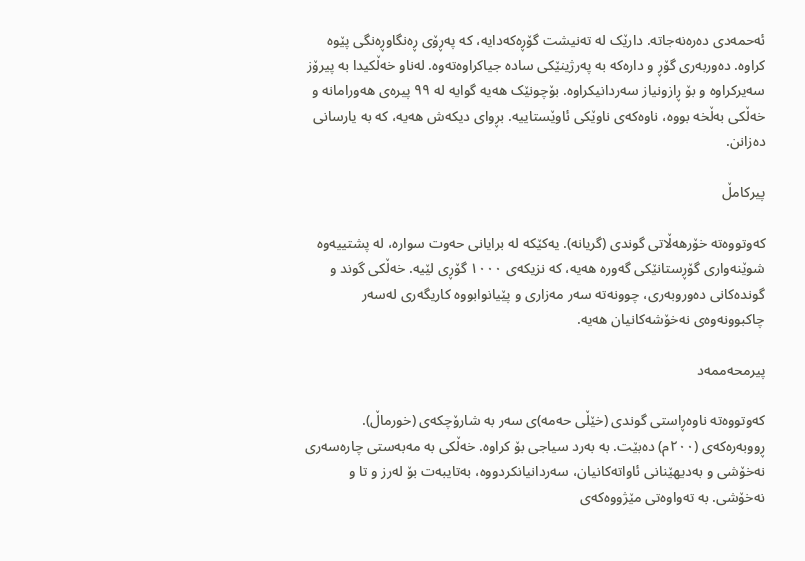ئەحمەدی دەرەنەجاتە. دارێک لە تەنیشت گۆڕەکەدایه،‌ کە پەڕۆی ڕەنگاوڕەنگی پێوە کراوە. دەوربەری گۆڕ و دارەکە بە پەرژینێکی سادە جیاکراوەتەوە. لەناو خەڵکیدا بە پیرۆز سەیرکراوە و بۆ ڕازونیاز سەردانیکراوە. بۆچونێک هەیە گوایە لە ٩٩ پیرەی هەورامانە و خەڵکی بەڵخە بووە، ناوەکەی ناوێکی ئاوێستاییە. بڕوای دیکەش هەیە، کە بە یارسانی دەزانن.

پیرکامڵ

کەوتووەتە خۆرهەڵاتی گوندی (گریانە). یەکێکە لە برایانی حەوت سوارە، لە پشتییەوە شوێنەواری گۆڕستانێکی گەورە هەیە، کە نزیکەی ١٠٠٠ گۆڕی لێیە. خەڵکی گوند و گوندەکانی دەوروبەری، چوونەتە سەر مەزاری و پێیانوابووە کاریگەری لەسەر چاکبوونەوەی نەخۆشەکانیان هەیە.

پیرمحەممەد

کەوتووەتە‌ ناوەڕاستی گوندی (خێڵى حەمه)ی سەر به ‌شارۆچکەی (خورماڵ). ڕووبەرەکەی (٢٠٠م) دەبێت. بە بەرد سیاجی بۆ کراوە. خەڵکی بە مەبەستى چارەسەرى نەخۆشی و بەدیهێنانى ئاواتەکانیان، سەردانیانکردووە، بەتایبەت بۆ لەرز و تا و نەخۆشی. بە تەواوەتی مێژووەکەى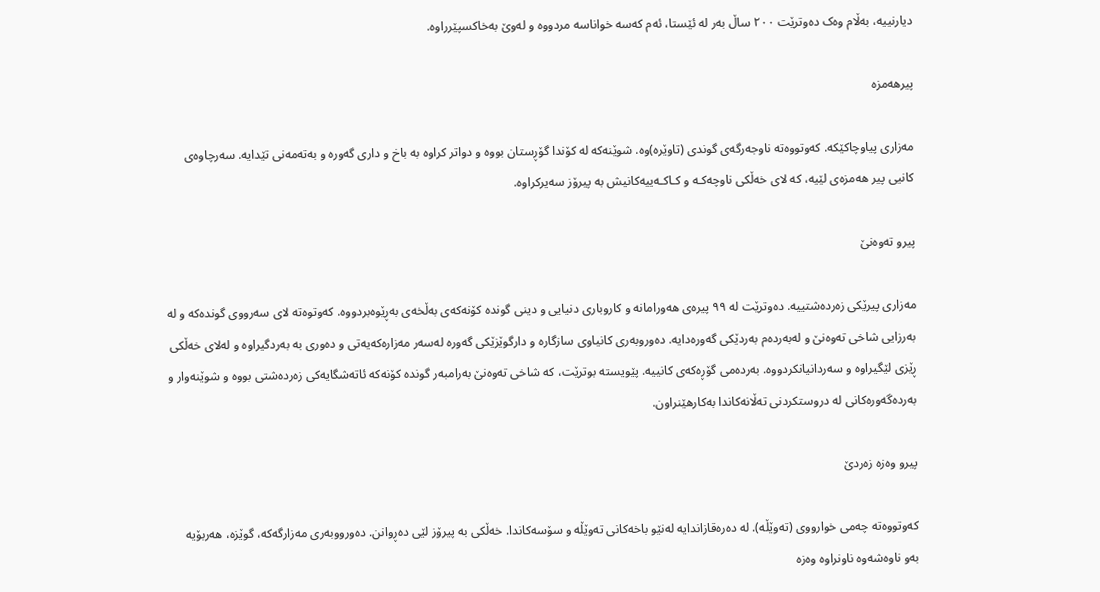دیارنییە، بەڵام وەک دەوترێت ٢٠٠ ساڵ بەر لە ئێستا، ئەم کەسە خواناسە مردووە و لەوێ بەخاکسپێرراوە.

پیرهەمزە

مەزاری پیاوچاکێکە. کەوتووەتە ناوجەرگەی گوندی (تاوێرە)وە. شوێنەکە لە کۆندا گۆڕستان بووە و دواتر کراوە بە باخ و داری گەورە و بەتەمەنی تێدایە. سەرچاوەی کانیی پیر هەمزەی لێیە، کە لای خەڵکی ناوچەکـە و کـاکـەییەکانیش بە پیرۆز سەیرکراوە.

پیرو تەوەنێ

مەزاری پیرێکی زەردەشتییە. دەوترێت لە ٩٩ پیرەی هەورامانە و کاروباری دنیایی و دینی گوندە کۆنەکەی بەڵخەی بەڕێوەبردووە. کەوتوەتە لای سەرووی گوندەکە و لە بەرزایی شاخی تەوەنێ و لەبەردەم بەردێکی گەورەدایە. دەوروبەری کانیاوی سازگارە و دارگوێزێکی گەورە لەسەر مەزارەکەیەتی و دەوری بە بەردگیراوە و لەلای خەڵکی ڕێزی لێگیراوە و سەردانیانکردووە. بەردەمی گۆڕەکەی کانییە. پێویستە بوترێت، کە شاخی تەوەنێ بەرامبەر گوندە کۆنەکە ئاتەشگایەکی زەردەشتی بووە و شوێنەوار و بەردەگەورەکانی لە دروستکردنی تەڵانەکاندا بەکارهێنراون.

پیرو وەزە زەردێ

کەوتووەتە چەمی خوارووی (تەوێڵە). لە دەرەقازاندایە لەنێو باخەکانی تەوێڵە و سۆسەکاندا. خەڵکی بە پیرۆز لێی دەڕوانن. دەورووبەری مەزارگەکە، گوێزە، هەربۆیە بەو ناوەشەوە ناونراوە وەزە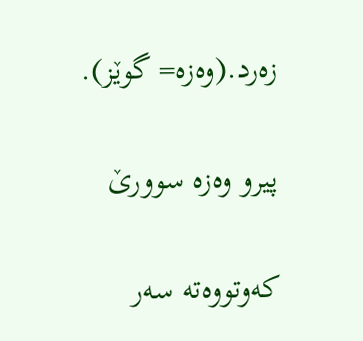زەرد.(وەزە= گوێز).

پیرو وەزە سوورێ

کەوتووەتە سەر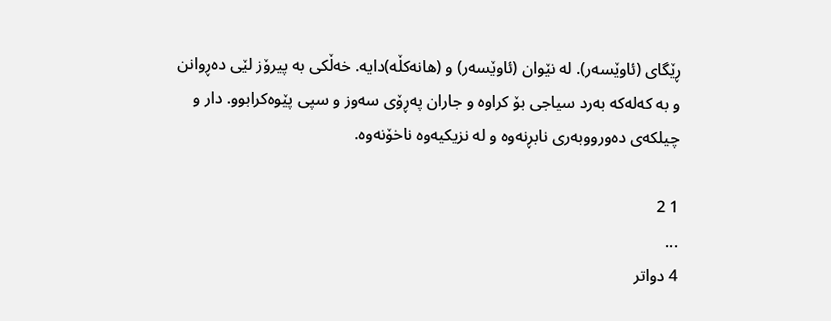ڕێگای (ئاوێسەر). لە نێوان (ئاوێسەر) و (هانەکڵە)دایە. خەڵکی بە پیرۆز لێی دەڕوانن و بە کەلەکە بەرد سیاجی بۆ کراوە و جاران پەڕۆی سەوز و سپی پێوەکرابوو. دار و چیلکەی دەورووبەری نابڕنەوە و لە نزیکیەوە ناخۆنەوە.

1 2
...
4 دواتر